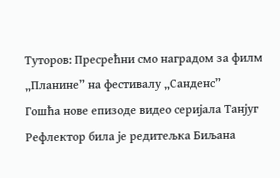Туторов: Пресрећни смо наградом за филм „Планине” на фестивалу „Санденс”
Гошћа нове епизоде видео серијала Танјуг Рефлектор била је редитељка Биљана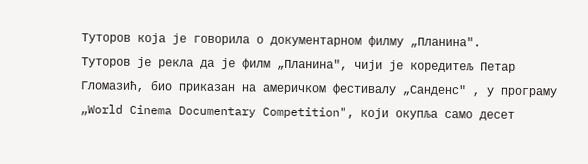Туторов која је говорила о документарном филму „Планина".
Туторов је рекла да је филм „Планина", чији је коредитељ Петар Гломазић, био приказан на америчком фестивалу „Санденс" , у програму „World Cinema Documentary Competition", који окупља само десет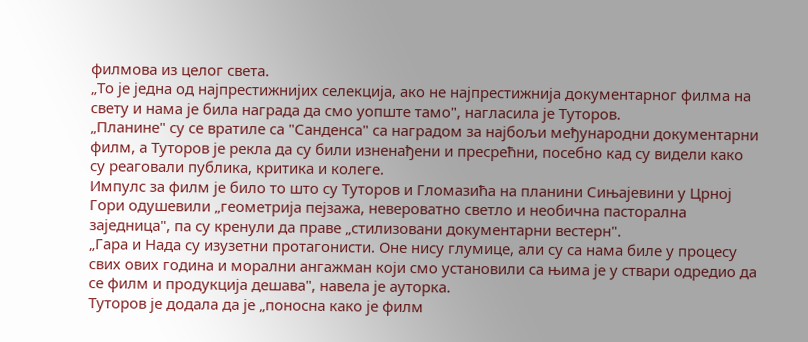филмова из целог света.
„То је једна од најпрестижнијих селекција, ако не најпрестижнија документарног филма на свету и нама је била награда да смо уопште тамо", нагласила је Туторов.
„Планине" су се вратиле са "Санденса" са наградом за најбољи међународни документарни филм, а Туторов је рекла да су били изненађени и пресрећни, посебно кад су видели како су реаговали публика, критика и колеге.
Импулс за филм је било то што су Туторов и Гломазића на планини Сињајевини у Црној Гори одушевили „геометрија пејзажа, невероватно светло и необична пасторална заједница", па су кренули да праве „стилизовани документарни вестерн".
„Гара и Нада су изузетни протагонисти. Оне нису глумице, али су са нама биле у процесу свих ових година и морални ангажман који смо установили са њима је у ствари одредио да се филм и продукција дешава", навела је ауторка.
Туторов је додала да је „поносна како је филм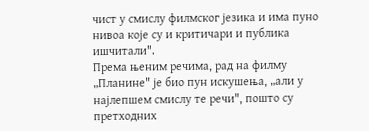чист у смислу филмског језика и има пуно нивоа које су и критичари и публика ишчитали".
Према њеним речима, рад на филму „Планине" је био пун искушења, „али у најлепшем смислу те речи", пошто су претходних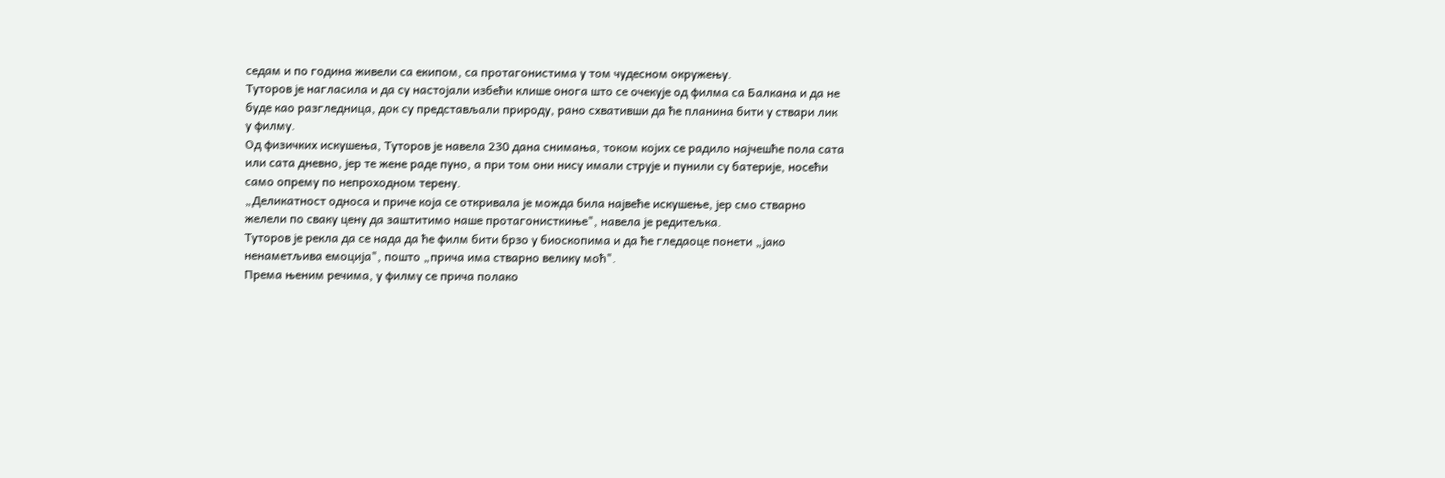седам и по година живели са екипом, са протагонистима у том чудесном окружењу.
Туторов је нагласила и да су настојали избећи клише онога што се очекује од филма са Балкана и да не буде као разгледница, док су представљали природу, рано схвативши да ће планина бити у ствари лик у филму.
Од физичких искушења, Туторов је навела 230 дана снимања, током којих се радило најчешће пола сата или сата дневно, јер те жене раде пуно, а при том они нису имали струје и пунили су батерије, носећи само опрему по непроходном терену.
„Деликатност односа и приче која се откривала је можда била највеће искушење, јер смо стварно желели по сваку цену да заштитимо наше протагонисткиње", навела је редитељка.
Туторов је рекла да се нада да ће филм бити брзо у биоскопима и да ће гледаоце понети „јако ненаметљива емоција", пошто „прича има стварно велику моћ".
Према њеним речима, у филму се прича полако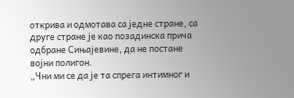открива и одмотава са једне стране, са друге стране је као позадинска прича одбране Сињајевине, да не постане војни полигон.
„Чни ми се да је та спрега интимног и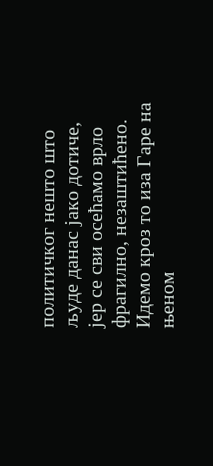политичког нешто што људе данас јако дотиче, јер се сви осећамо врло фрагилно, незаштићено. Идемо кроз то иза Гаре на њеном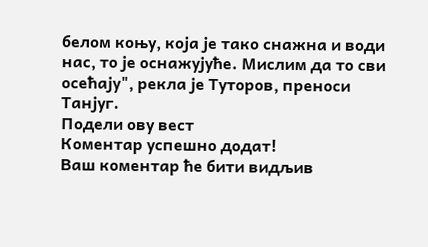белом коњу, која је тако снажна и води нас, то је оснажујуће. Мислим да то сви осећају", рекла је Туторов, преноси Танјуг.
Подели ову вест
Комeнтар успeшно додат!
Ваш комeнтар ћe бити видљив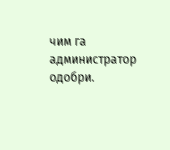чим га администратор одобри.